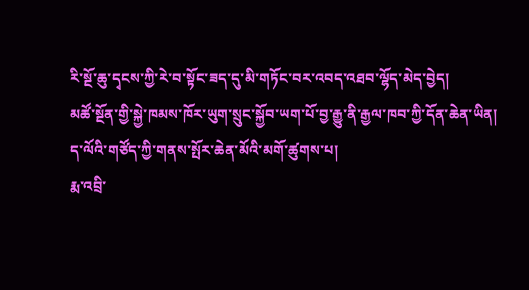རི་སྔོ་ཆུ་དྭངས་ཀྱི་རེ་བ་སྟོང་ཟད་དུ་མི་གཏོང་བར་འབད་འཐབ་ལྷོད་མེད་བྱེད།
མཚོ་སྔོན་གྱི་སྐྱེ་ཁམས་ཁོར་ཡུག་སྲུང་སྐྱོབ་ཡག་པོ་བྱ་རྒྱུ་ནི་རྒྱལ་ཁབ་ཀྱི་དོན་ཆེན་ཡིན།
ད་ལོའི་གཙོད་ཀྱི་གནས་སྤོར་ཆེན་མོའི་མགོ་ཚུགས་པ།
རྨ་འབྲི་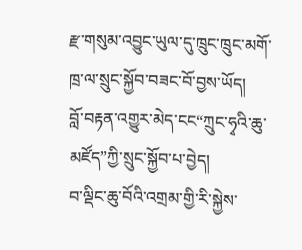རྫ་གསུམ་འབྱུང་ཡུལ་དུ་ཁྲུང་ཁྲུང་མགོ་ཁྲ་ལ་སྲུང་སྐྱོབ་བཟང་བོ་བྱས་ཡོད།
བློ་བརྟན་འགྱུར་མེད་ངང“ཀྲུང་ཧྭའི་ཆུ་མཛོད”ཀྱི་སྲུང་སྐྱོབ་པ་བྱེད།
བ་ལྡིང་ཆུ་བོའི་འགྲམ་གྱི་རི་སྐྱེས་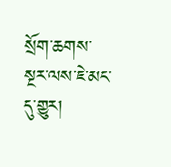སྲོག་ཆགས་སྔར་ལས་ཇེ་མང་དུ་གྱུར།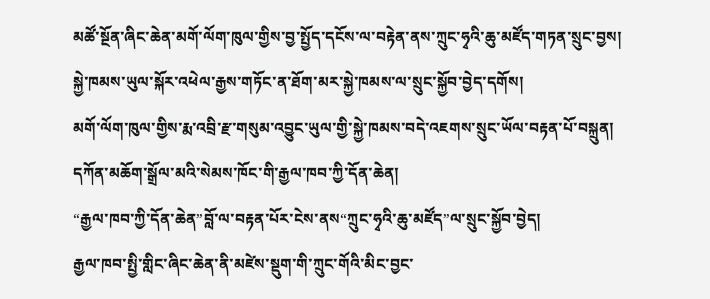མཚོ་སྔོན་ཞིང་ཆེན་མགོ་ལོག་ཁུལ་གྱིས་བྱ་སྤྱོད་དངོས་ལ་བརྟེན་ནས་ཀྲུང་ཧྭའི་ཆུ་མཛོད་གཏན་སྲུང་བྱས།
སྐྱེ་ཁམས་ཡུལ་སྐོར་འཕེལ་རྒྱས་གཏོང་ན་ཐོག་མར་སྐྱེ་ཁམས་ལ་སྲུང་སྐྱོབ་བྱེད་དགོས།
མགོ་ལོག་ཁུལ་གྱིས་རྨ་འབྲི་རྫ་གསུམ་འབྱུང་ཡུལ་གྱི་སྐྱེ་ཁམས་བདེ་འཇགས་སྲུང་ཡོལ་བརྟན་པོ་བསྐྲུན།
དཀོན་མཆོག་སྒྲོལ་མའི་སེམས་ཁོང་གི་རྒྱལ་ཁབ་ཀྱི་དོན་ཆེན།
“རྒྱལ་ཁབ་ཀྱི་དོན་ཆེན”བློ་ལ་བརྟན་པོར་ངེས་ནས“ཀྲུང་ཧྭའི་ཆུ་མཛོད”ལ་སྲུང་སྐྱོབ་བྱེད།
རྒྱལ་ཁབ་སྤྱི་གླིང་ཞིང་ཆེན་ནི་མཛེས་སྡུག་གི་ཀྲུང་གོའི་མིང་བྱང་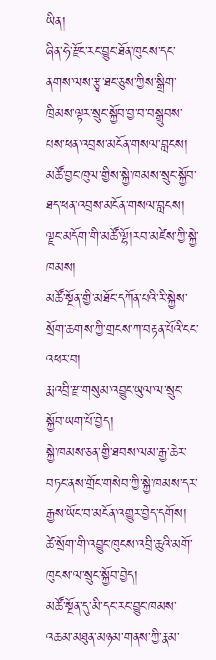ཡིན།
ཞིན་ཧེ་རྫོང་རང་བྱུང་ཐོན་ཁུངས་དང་ནགས་ལས་རྩྭ་ཐང་ཅུས་ཀྱིས་སྒྲིག་ཁྲིམས་ལྟར་སྲུང་སྐྱོབ་བྱ་བ་བསྒྲུབས་པས་ཕན་འབྲས་མངོན་གསལ་བླངས།
མཚོ་བྱང་ཁུལ་གྱིས་སྐྱེ་ཁམས་སྲུང་སྐྱོབ་ཐད་ཕན་འབྲས་མངོན་གསལ་བླངས།
ལྗང་མདོག་གི་མཚོ་ལྷོ།རབ་མཛེས་ཀྱི་སྐྱེ་ཁམས།
མཚོ་སྔོན་གྱི་མཐོང་དཀོན་པའི་རི་སྐྱེས་སྲོག་ཆགས་ཀྱི་གྲངས་ཀ་བརྟན་པོའི་ངང་འཕར་བ།
རྨ་འབྲི་རྫ་གསུམ་འབྱུང་ཡུལ་ལ་སྲུང་སྐྱོབ་ཡག་པོ་བྱེད།
སྐྱེ་ཁམས་ཅན་གྱི་ཐབས་ལམ་རྒྱ་ཆེར་བཏང་ནས་གྲོང་གསེབ་ཀྱི་སྐྱེ་ཁམས་དར་རྒྱས་ཡོང་བ་མངོན་འགྱུར་བྱེད་དགོས།
ཚེ་སྲོག་གི་འབྱུང་ཁུངས་འབྲི་ཆུའི་མགོ་ཁུངས་ལ་སྲུང་སྐྱོབ་བྱེད།
མཚོ་སྔོན་དུ་མི་དང་རང་བྱུང་ཁམས་འཆམ་མཐུན་མཉམ་གནས་ཀྱི་རྣམ་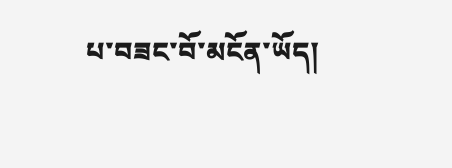པ་བཟང་བོ་མངོན་ཡོད།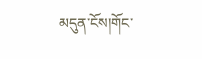མདུན་ངོས།གོང་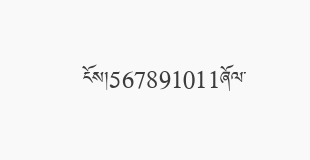ངོས།567891011ཞོལ་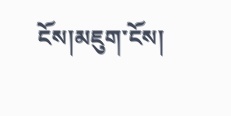ངོས།མཇུག་ངོས།